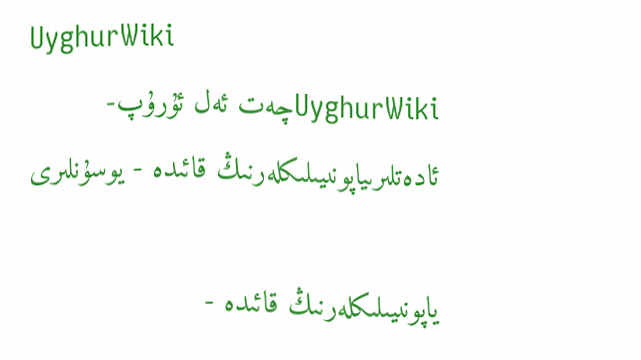UyghurWiki
UyghurWikiچەت ئەل ئۇرۇپ-ئادەتلىرىياپونىيىلىكلەرنىڭ قائىدە - يوسۇنلىرى

ياپونىيىلىكلەرنىڭ قائىدە -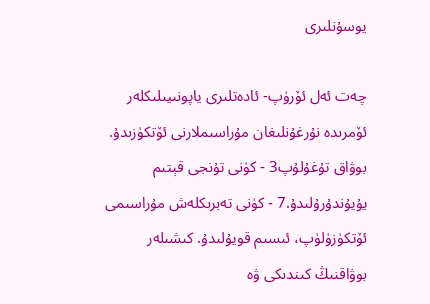يوسۇنلىرى

چەت ئەل ئۆرۈپ- ئادەتلىرى ياپونىيىلىكلەر ئۆمرىدە نۇرغۇنلىغان مۇراسىملارنى ئۆتكۈزىدۇ. بوۋاق تۇغۇلۇپ3 - كۈنى تۇنجى قېتىم يۇيۇندۇرۇلىدۇ.7 - كۈنى تەبرىكلەش مۇراسىمى ئۆتكۈزۈلۈپ، ئىسىم قويۇلىدۇ. كىشىلەر بوۋاقنىڭ كىندىكى ۋە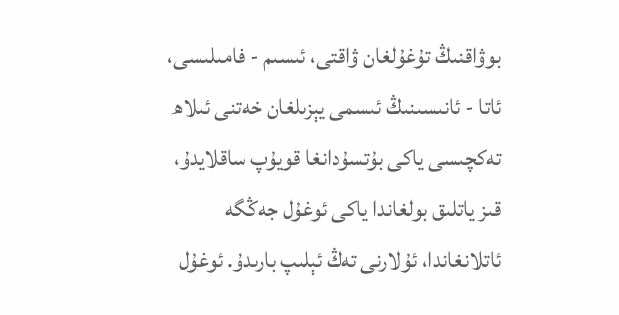بوۋاقنىڭ تۇغۇلغان ۋاقتى، ئىسىم - فامىلىسى، ئاتا - ئانىسىنىڭ ئىسمى يېزىلغان خەتنى ئىلاھ تەكچىسى ياكى بۇتسۇدانغا قويۇپ ساقلايدۇ، قىز ياتلىق بولغاندا ياكى ئوغۇل جەڭگە ئاتلانغاندا، ئۇلارنى تەڭ ئېلىپ بارىدۇ. ئوغۇل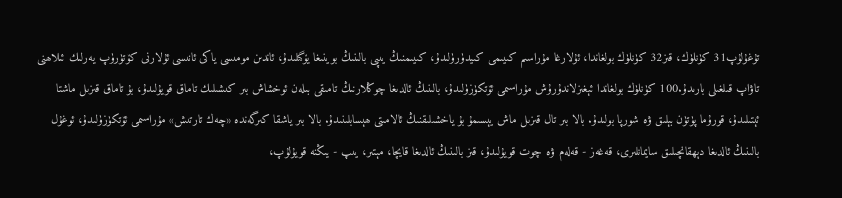تۇغۇلۇپ31 كۈنلۈك، قىز32 كۈنلۈك بولغاندا، ئۇلارغا مۇراسىم كىيىمى كىيدۈرۈلىدۇ، كىيىمنىڭ يىپى بالىنىڭ بوينىغا يۆگىلىدۇ، ئاندىن مومىسى ياكى ئانىسى ئۇلارنى كۆتۈرۈپ يەرلىك ئىلاھنى تاۋاپ قىلغىلى بارىدۇ.100 كۈنلۈك بولغاندا ئېغىزلاندۇرۇش مۇراسىمى ئۆتكۈزۈلىدۇ، بالىنىڭ ئالدىغا چوڭلارنىڭ تامىقى بىلەن ئوخشاش بىر كىشىلىك تاماق قويۇلىدۇ، بۇ تاماق قىزىل ماشتا ئېتىلىدۇ، قورۇما پۈتۈن بېلىق ۋە شورپا بولىدۇ. بالا بىر تال قىزىل ماش يېسىمۇ بۇ ياخشىلىقنىڭ ئالامىتى ھېسابلىنىدۇ. بالا بىر ياشقا كىرگەندە «چەك تارتىش» مۇراسىمى ئۆتكۈزۈلىدۇ، ئوغۇل بالىنىڭ ئالدىغا دېھقانچىلىق سايمانلىرى، قەغەز - قەلەم ۋە چوت قويۇلىدۇ، قىز بالىنىڭ ئالدىغا قايچا، مېتىر، يىپ - يىڭنە قويۇلۇپ،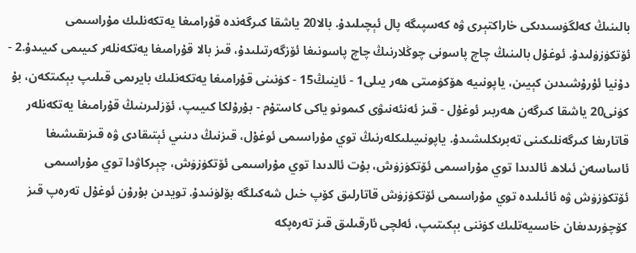بالىنىڭ كەلگۈسىدىكى خاراكتېرى ۋە كەسپىگە پال ئېچىلىدۇ. بالا20 ياشقا كىرگەندە قۇرامىغا يەتكەنلىك مۇراسىمى ئۆتكۈزۈلىدۇ. ئوغۇل بالىنىڭ چاچ پاسونى چوڭلارنىڭ چاچ پاسونىغا ئۆزگەرتىلىدۇ، قىز بالا قۇرامىغا يەتكەنلەر كىيىمى كىيىدۇ.2 - دۇنيا ئۇرۇشىدىن كېيىن، ياپونىيە ھۆكۈمىتى ھەر يىلى1 - ئاينىڭ15 - كۈنىنى قۇرامىغا يەتكەنلىك بايرىمى قىلىپ بېكىتكەن، بۇ كۈنى20 ياشقا كىرگەن ھەربىر ئوغۇل - قىز ئەنئەنىۋى كىمونو ياكى كاستۇم - بۇرۇلكا كىيىپ، ئۆزلىرىنىڭ قۇرامىغا يەتكەنلەر قاتارىغا كىرگەنلىكىنى تەبرىكلىشىدۇ. ياپونىيىلىكلەرنىڭ توي مۇراسىمى ئوغۇل، قىزنىڭ دىنىي ئېتىقادى ۋە قىزىقىشىغا ئاساسەن ئىلاھ ئالدىدا توي مۇراسىمى ئۆتكۈزۈش، بۇت ئالدىدا توي مۇراسىمى ئۆتكۈزۈش، چېركاۋدا توي مۇراسىمى ئۆتكۈزۈش ۋە ئائىلىدە توي مۇراسىمى ئۆتكۈزۈش قاتارلىق كۆپ خىل شەكىلگە بۆلۈنىدۇ. تويدىن بۇرۇن ئوغۇل تەرەپ قىز كۆچۈرىدىغان خاسىيەتلىك كۈننى بېكىتىپ، ئەلچى ئارقىلىق قىز تەرەپكە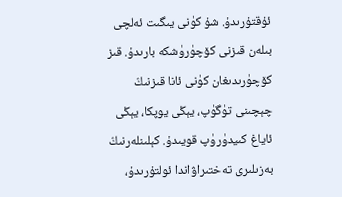ئۇقتۇرىدۇ. شۇ كۈنى يىگىت ئەلچى بىلەن قىزنى كۆچۈرۈشكە بارىدۇ. قىز كۆچۈرىدىغان كۈنى ئانا قىزنىڭ چېچىنى تۈگۈپ، يېڭى يوپكا، يېڭى ئاياغ كىيدۈرۈپ قويىدۇ. كېلىنلەرنىڭ بەزىلىرى تەختىراۋاندا ئولتۇرىدۇ،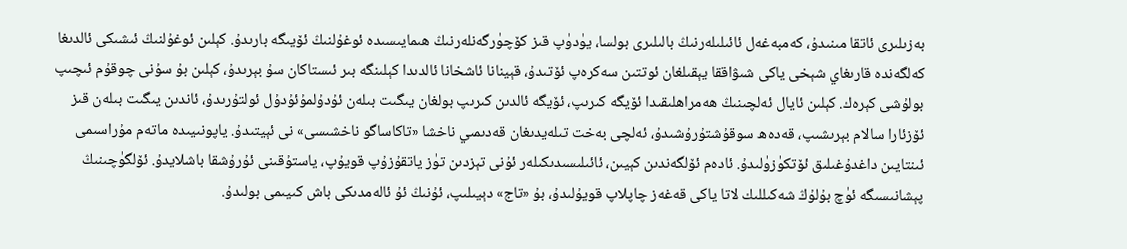بەزىلىرى ئاتقا مىنىدۇ، كەمبەغەل ئائىلىلەرنىڭ بالىلىرى بولسا، يۈدۈپ قىز كۆچۈرگەنلەرنىڭ ھىمايىسىدە ئوغۇلنىڭ ئۆيىگە بارىدۇ. كېلىن ئوغۇلنىڭ ئىشىكى ئالدىغا كەلگەندە قارىغاي شېخى ياكى شىۋاققا يېقىلغان ئوتتىن سەكرەپ ئۆتىدۇ، قېينانا ئاشخانا ئالدىدا كېلىنگە بىر ئىستاكان سۇ بېرىدۇ، كېلىن بۇ سۇنى چوقۇم ئىچىپ بولۇشى كېرەك. كېلىن ئايال ئەلچىنىڭ ھەمراھلىقىدا ئۆيگە كىرىپ، ئۆيگە ئالدىن كىرىپ بولغان يىگىت بىلەن ئۇدۇلمۇئۇدۇل ئولتۇرىدۇ، ئاندىن يىگىت بىلەن قىز ئۆزئارا سالام بېرىشىپ، قەدەھ سوقۇشتۇرۇشىدۇ، ئەلچى بەخت تىلەيدىغان قەدىمىي ناخشا «تاكاساگو ناخشىسى» نى ئېيتىدۇ. ياپونىيىدە ماتەم مۇراسىمى ئىنتايىن داغدۇغىلىق ئۆتكۈزۈلىدۇ. ئادەم ئۆلگەندىن كېيىن، ئائىلىسىدىكىلەر ئۇنى تېزدىن تۈز ياتقۇزۇپ قويۇپ، ياستۇقىنى ئۇرۇشقا باشلايدۇ. ئۆلگۈچىنىڭ پېشانىسىگە ئۈچ بۇلۇڭ شەكىللىك لاتا ياكى قەغەز چاپلاپ قويۇلىدۇ، بۇ «تاج» دېيىلىپ، ئۇنىڭ ئۇ ئالەمدىكى باش كىيىمى بولىدۇ.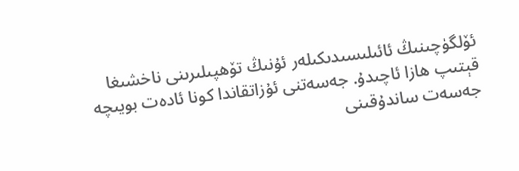ئۆلگۈچىنىڭ ئائىلىسىدىكىلەر ئۇنىڭ تۆھپىلىرىنى ناخشىغا قېتىپ ھازا ئاچىدۇ. جەسەتنى ئۇزاتقاندا كونا ئادەت بويىچە جەسەت ساندۇقىنى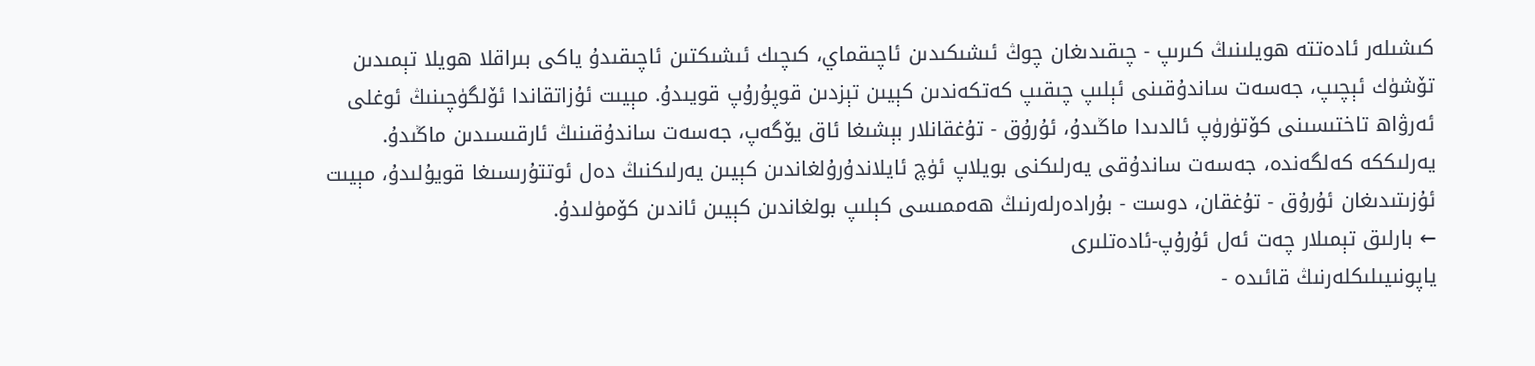كىشىلەر ئادەتتە ھويلىنىڭ كىرىپ - چىقىدىغان چوڭ ئىشىكىدىن ئاچىقماي، كىچىك ئىشىكتىن ئاچىقىدۇ ياكى بىراقلا ھويلا تېمىدىن تۆشۈك ئېچىپ، جەسەت ساندۇقىنى ئېلىپ چىقىپ كەتكەندىن كېيىن تېزدىن قوپۇرۇپ قويىدۇ. مېيىت ئۇزاتقاندا ئۆلگۈچىنىڭ ئوغلى ئەرۋاھ تاختىسىنى كۆتۈرۈپ ئالدىدا ماڭىدۇ، ئۇرۇق - تۇغقانلار بېشىغا ئاق يۆگەپ، جەسەت ساندۇقىنىڭ ئارقىسىدىن ماڭىدۇ. يەرلىككە كەلگەندە، جەسەت ساندۇقى يەرلىكنى بويلاپ ئۈچ ئايلاندۇرۇلغاندىن كېيىن يەرلىكنىڭ دەل ئوتتۇرىسىغا قويۇلىدۇ، مېيىت ئۇزىتىدىغان ئۇرۇق - تۇغقان، دوست - بۇرادەرلەرنىڭ ھەممىسى كېلىپ بولغاندىن كېيىن ئاندىن كۆمۈلىدۇ.
← بارلىق تېمىلار چەت ئەل ئۇرۇپ-ئادەتلىرى
ياپونىيىلىكلەرنىڭ قائىدە -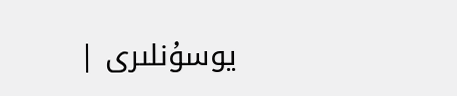يوسۇنلىرى |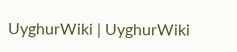UyghurWiki | UyghurWiki